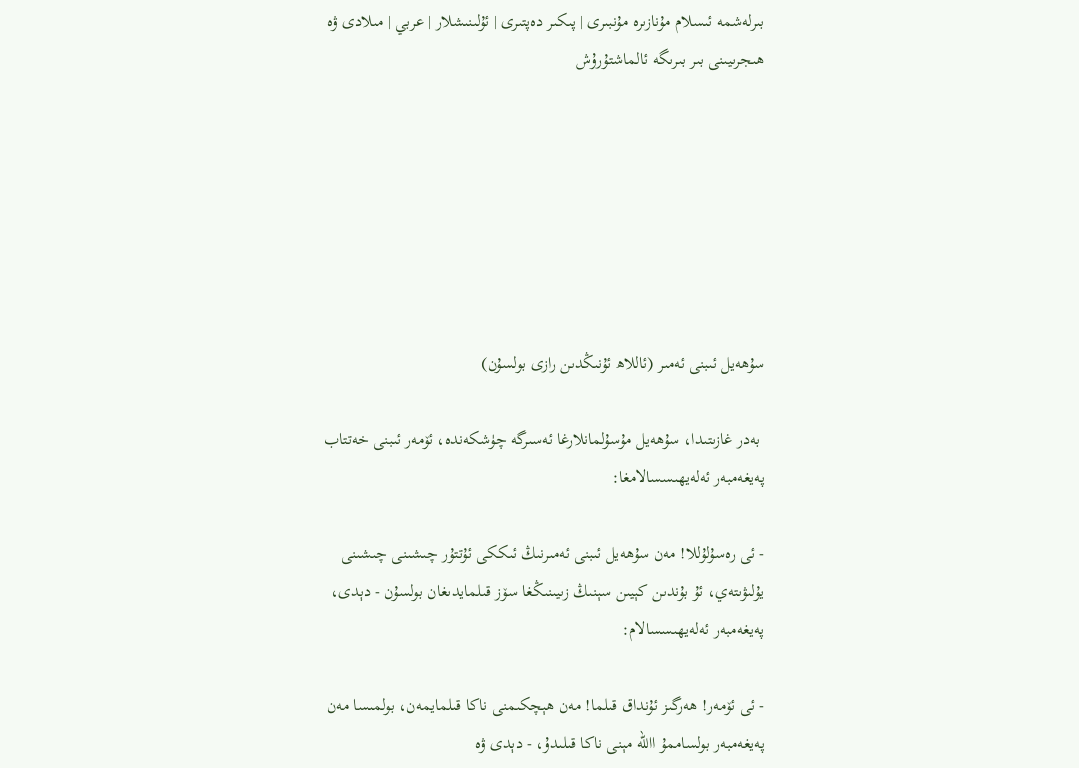بىرلەشمە ئىسلام مۇنازىرە مۇنبىرى | پىكىر دەپتىرى | ئۇلىنىشلار | عربي | مىلادى ۋە ھىجرىيىنى بىر بىرىگە ئالماشتۇرۇش







سۇھەيل ئىبنى ئەمىر (ئاللاھ ئۇنىڭدىن رازى بولسۇن)

 بەدر غازىتىدا، سۇھەيل مۇسۇلمانلارغا ئەسىرگە چۈشكەندە، ئۆمەر ئىبنى خەتتاب پەيغەمبەر ئەلەيھىسسالامغا:

- ئى رەسۇلۇللا! مەن سۇھەيل ئىبنى ئەمىرنىڭ ئىككى ئۇتتۇر چىشىنى چىشىنى يۇلىۋىتەي، ئۇ بۇندىن كېيىن سېنىڭ زىيىنىڭغا سۆز قىلمايدىغان بولسۇن - دېدى، پەيغەمبەر ئەلەيھىسسالام:

- ئى ئۆمەر! ھەرگىز ئۇنداق قىلما! مەن ھېچكىمنى ناكا قىلمايمەن، بولمىسا مەن پەيغەمبەر بولساممۇ االله مېنى ناكا قىلىدۇ، - دېدى ۋە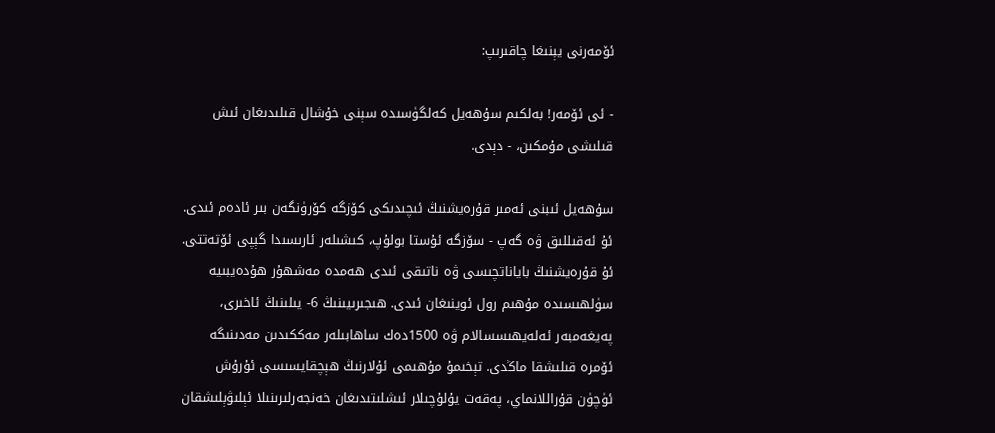ئۆمەرنى يېنىغا چاقىرىپ:

- ئى ئۆمەر! بەلكىم سۇھەيل كەلگۈسىدە سېنى خۇشال قىلىدىغان ئىش قىلىشى مۇمكىن، - دېدى.

سۇھەيل ئىبنى ئەمىر قۇرەيشنىڭ ئىچىدىكى كۆزگە كۆرۈنگەن بىر ئادەم ئىدى. ئۇ ئەقىللىق ۋە گەپ - سۆزگە ئۇستا بولۇپ، كىشىلەر ئارىسىدا گېپى ئۆتەتتى. ئۇ قۇرەيشنىڭ باياناتچىسى ۋە ناتىقى ئىدى ھەمدە مەشھۇر ھۇدەيبىيە سۈلھىسىدە مۇھىم رول ئوينىغان ئىدى. ھىجىرىيىنىڭ 6- يىلىنىڭ ئاخىرى، پەيغەمبەر ئەلەيھىسسالام ۋە 1500دەك ساھابىلەر مەككىدىن مەدىنىگە ئۆمرە قىلىشقا ماڭدى. تېخىمۇ مۇھىمى ئۇلارنىڭ ھېچقايسىسى ئۇرۇش ئۈچۈن قۇراللانماي، پەقەت يۇلۇچىلار ئىشلىتىدىغان خەنجەرلىرىنىلا ئېلىۋېلىشقان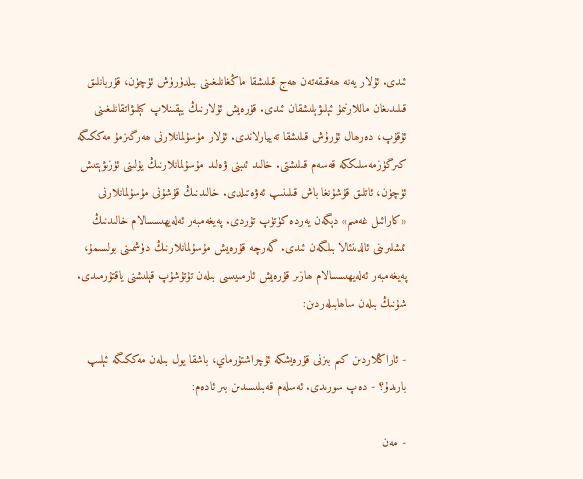ئىدى. ئۇلار يەنە ھەقىقەتەن ھەج قىلىشقا ماڭغانلىغىنى بىلدۈرۈش ئۈچۈن، قۇربانلىق قىلىدىغان ماللارنىمۇ ئېلىۋېلىشقان ئىدى. قۇرەيش ئۇلارنىڭ يېقىنلاپ كېلىۋاتقانلىغىنى ئۇقۇپ، دەرھال ئۇرۇش قىلىشقا تەييارلاندى. ئۇلار مۇسۇلمانلارنى ھەرگىزمۇ مەككىگە كىرگۈزمەسلىككە قەسەم قىلىشتى. خالىد ئىبنى ۋەلىد مۇسۇلمانلارنىڭ يۇلىنى ئۈزىۋېتىش ئۈچۈن، ئاتلىق قۇشۇنغا باش قىلىنىپ ئەۋەتىلدى. خالىدنىڭ قۇشۇنى مۇسۇلمانلارنى «كارائىل غەمىم» دېگەن يەردە كۈتۈپ تۇردى. پەيغەمبەر ئەلەيھىسسالام خالىدنىڭ ئىشلىرىنى ئالدىنئالا بىلگەن ئىدى. گەرچە قۇرەيش مۇسۇلمانلارنىڭ دۈشمىنى بولسىمۇ، پەيغەمبەر ئەلەيھىسسالام ھازىر قۇرەيش ئارمىيىسى بىلەن تۇتۇشۇپ قېلىشنى ياقتۇرمىدى. شۇنىڭ بىلەن ساھابىلەردىن:

- ئاراڭلاردىن كىم بىزنى قۇرەيشكە ئۇچراشتۇرماي، باشقا يول بىلەن مەككىگە ئېلىپ بارىدۇ؟ - دەپ سورىدى. ئەسلەم قەبىلىسىدىن بىر ئادەم:

- مەن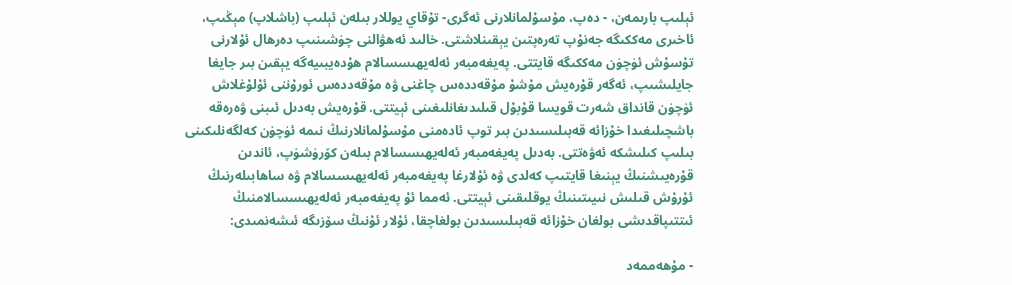ئېلىپ بارىمەن، - دەپ، مۇسۇلمانلارنى ئەگرى- تۇقاي يوللار بىلەن ئېلىپ (باشلاپ) مېڭىپ، ئاخىرى مەككىگە جەنۇپ تەرەپتىن يېقىنلاشتى. خالىد ئەھۋالنى چۈشىنىپ دەرھال ئۇلارنى تۇسۇش ئۈچۈن مەككىگە قايتتى. پەيغەمبەر ئەلەيھىسسالام ھۇدەيبىيەگە يېقىن بىر جايغا جايلىشىپ، ئەگەر قۇرەيش مۇشۇ مۇقەددەس چاغنى ۋە مۇقەددەس ئورۇننى ئۇلۇغلاش ئۈچۈن قانداق شەرت قويسا قۇبۇل قىلىدىغانلىغىنى ئېيتتى. قۇرەيش بەدىل ئىبنى ۋەرەقە باشچىلىغىدا خۇزائە قەبىلىسىدىن بىر توپ ئادەمنى مۇسۇلمانلارنىڭ نىمە ئۈچۈن كەلگەنلىكىنى بىلىپ كىلىشكە ئەۋەتتى. بەدىل پەيغەمبەر ئەلەيھىسسالام بىلەن كۆرۈشۈپ، ئاندىن قۇرەيىشنىڭ يېنىغا قايتىپ كەلدى ۋە ئۇلارغا پەيغەمبەر ئەلەيھىسسالام ۋە ساھابىلەرنىڭ ئۇرۇش قىلىش نىيىتىنىڭ يوقلىقىنى ئېيتتى. ئەمما ئۇ پەيغەمبەر ئەلەيھىسسالامنىڭ ئىتتىپاقدىشى بولغان خۇزائە قەبىلىسىدىن بولغاچقا، ئۇلار ئۇنىڭ سۆزىگە ئىشەنمىدى:

- مۇھەممەد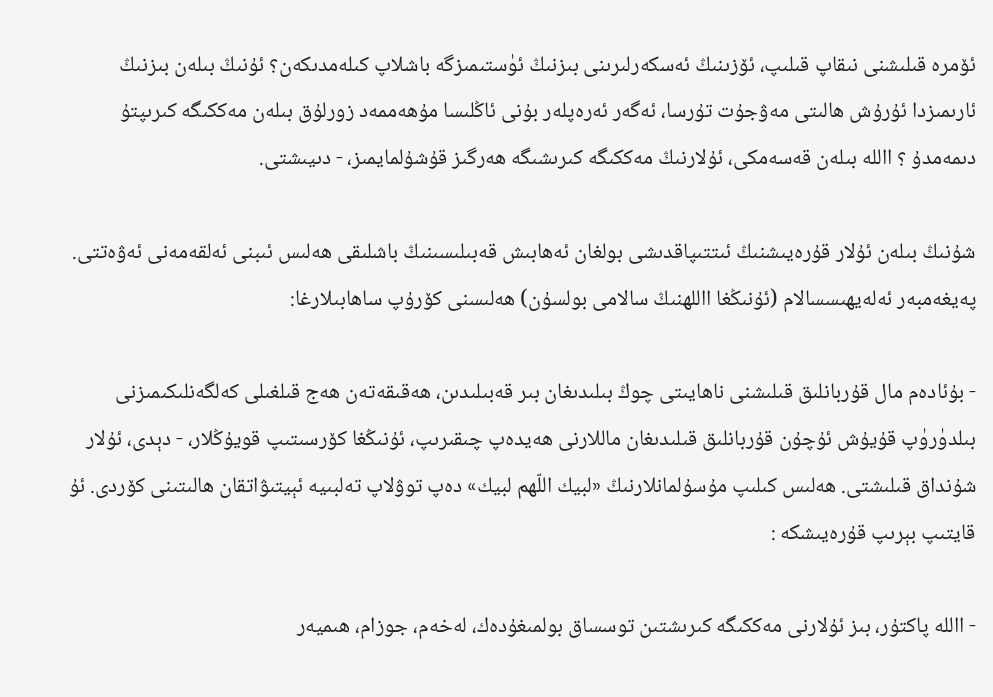ئۆمرە قىلىشنى نىقاپ قىلىپ، ئۆزىنىڭ ئەسكەرلىرىنى بىزنىڭ ئۈستىمىزگە باشلاپ كىلەمدىكەن؟ ئۇنىڭ بىلەن بىزنىڭ ئارىمىزدا ئۇرۇش ھالىتى مەۋجۇت تۇرسا، ئەگەر ئەرەپلەر بۇنى ئاڭلىسا مۇھەممەد زورلۇق بىلەن مەككىگە كىرىپتۇ دىمەمدۇ ؟ االله بىلەن قەسەمكى، ئۇلارنىڭ مەككىگە كىرىشىگە ھەرگىز قۇشۇلمايمىز، - دىيىشتى.

شۇنىڭ بىلەن ئۇلار قۇرەيىشنىڭ ئىتتىپاقدىشى بولغان ئەھابىش قەبىلىسىنىڭ باشلىقى ھەلىس ئىبنى ئەلقەمەنى ئەۋەتتى. پەيغەمبەر ئەلەيھىسسالام (ئۇنىڭغا االلهنىڭ سالامى بولسۇن) ھەلىسنى كۆرۇپ ساھابىلارغا:

- بۇئادەم مال قۇربانلىق قىلىشنى ناھايىتى چوڭ بىلىدىغان بىر قەبىلىدىن، ھەقىقەتەن ھەج قىلغىلى كەلگەنلىكىمىزنى بىلدۈرۈپ قۇيۇش ئۇچۇن قۇربانلىق قىلىدىغان ماللارنى ھەيدەپ چىقىرىپ، ئۇنىڭغا كۆرسىتىپ قويۇڭلار، - دېدى، ئۇلار شۇنداق قىلىشتى. ھەلىس كىلىپ مۇسۇلمانلارنىڭ «لبيك اللّهم لبيك» دەپ توۋلاپ تەلبىيە ئېيتىۋاتقان ھالىتىنى كۆردى. ئۇ قايتىپ بېرىپ قۇرەيىشكە :

- االله پاكتۇر، بىز ئۇلارنى مەككىگە كىرىشتىن توسساق بولمىغۇدەك، لەخەم، جوزام، ھىميەر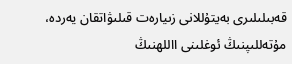قەبىلىلىرى بەيتۇللانى زىيارەت قىلىۋاتقان يەردە، مۇتەللىپنىڭ ئوغلىنى االلهنىڭ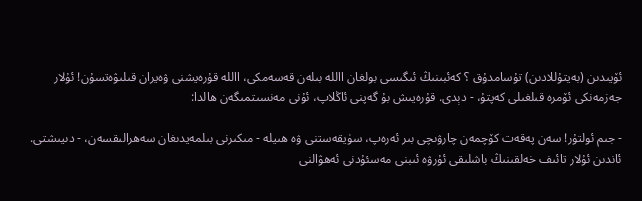ئۆيىدىن (بەيتۇللادىن) تۇسامدۇق ؟ كەئبىنىڭ ئىگىسى بولغان االله بىلەن قەسەمكى، االله قۇرەيشنى ۋەيران قىلىۋەتسۇن! ئۇلار جەزمەنكى ئۆمرە قىلغىلى كەپتۇ، - دېدى. قۇرەيىش بۇ گەپنى ئاڭلاپ، ئۇنى مەنسىتمىگەن ھالدا:

- جىم ئولتۇر! سەن پەقەت كۆچمەن چارۋىچى بىر ئەرەپ، سۈيقەستنى ۋە ھىيلە - مىكىرنى بىلمەيدىغان سەھرالىقسەن، - دىيىشتى. ئاندىن ئۇلار تائىف خەلقىنىڭ باشلىقى ئۇرۋە ئىبنى مەسئۇدنى ئەھۋالنى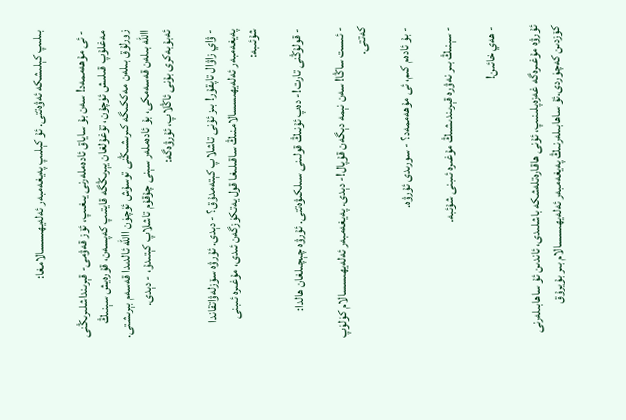بىلىپ كېلىشكە ئەۋەتتى. ئۇ كېلىپ پەيغەمبەر ئەلەيھىسسالامغا:

- ئى مۇھەممەد! سەن بۇ ساياق ئادەملەرنى يىغىپ، ئۆز قەۋمى- قېرىنداشلىرىڭنى مەغلۇپ قىلىش ئۈچۇن، تۇغۇلغان يېرىڭگە قايتىپ كەپسەن، قۇرەيش سېنىڭ زورلۇق بىلەن مەككىگە كىرىشىڭنى توسۇش ئۈچۈن االله ئالدىدا قەسەم بېرىشتى. االله بىلەن قەسەمكى، بۇ ئادەملەر سېنى چۇقۇم تاشلاپ كېتىدۇ، - دېدى. ئەبۇبەكرى بۇنى ئاڭلاپ، ئۇرۋەگە:

- ۋاي زاۋال تاپقۇر! بىز ئۇنى تاشلاپ كېتەمدۇق؟ - دېدى. ئۇرۋە سۆزلەۋاتقاندا پەيغەمبەر ئەلەيھىسسالامنىڭ ساقىلىغا قول يەتكۈزگەن ئىدى، مۇغىرە ئىبنى شۇئىبە:

- قولۇڭنى تارت!- دەپ ئۇنىڭ قولىنى سىلكىۋەتتى. ئۇرۋە چېچىلغان ھالدا:

- ئىست ساڭا! سەن نېمە دېگەن قۇپال!- دېدى. پەيغەمبەر ئەلەيھىسسالام كۈلۈپ كەتتى.

- بۇ ئادەم كىم، ئى مۇھەممەد؟ - سورىدى ئۇرۋە.

- سېنىڭ بىر نەۋرە قېرىندىشىڭ مۇغىرە ئىبنى شۇئبە.

- ھەي خائىن!

ئۇرۋە مۇغىرەگە غەزەپلىنىپ، ئۇنى ھاقارەتلەشكە باشلىدى، ئاندىن ئۇ ساھابىلەرنى كۆزدىن كەچۈردى.ئۇ ساھابىلەرنىڭ پەيغەمبەر ئەلەيھىسسالام بىر بۇيرۇق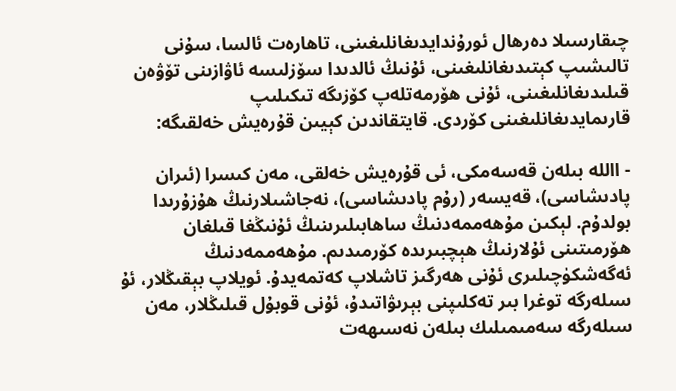چىقارسىلا دەرھال ئورۇندايدىغانلىغىنى، تاھارەت ئالسا، سۇنى تالىشىپ كېتىدىغانلىغىنى، ئۇنىڭ ئالدىدا سۆزلىسە ئاۋازىنى تۆۋەن قىلىدىغانلىغىنى، ئۇنى ھۆرمەتلەپ كۆزىگە تىكىلىپ قارىمايدىغانلىغىنى كۆردى. قايتقاندىن كېيىن قۇرەيش خەلقىگە:

- االله بىلەن قەسەمكى، ئى قۇرەيش خەلقى، مەن كىسرا (ئىران پادىشاسى)، قەيسەر (رۇم پادىشاسى)، نەجاشىلارنىڭ ھۇزۇرىدا بولدۇم. لېكىن مۇھەممەدنىڭ ساھابىلىرىنىڭ ئۇنىڭغا قىلغان ھۆرمىتىنى ئۇلارنىڭ ھېچبىرىدە كۆرمىدىم. مۇھەممەدنىڭ ئەگەشكۈچىلىرى ئۇنى ھەرگىز تاشلاپ كەتمەيدۇ. ئويلاپ بېقىڭلار، ئۇ سىلەرگە توغرا بىر تەكلىپنى بېرىۋاتىدۇ، ئۇنى قوبۇل قىلىڭلار، مەن سىلەرگە سەمىمىلىك بىلەن نەسىھەت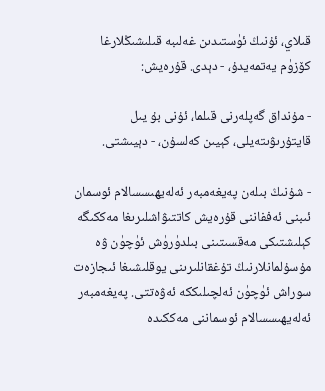قىلاي، ئۇنىڭ ئۈستىدىن غەلىبە قىلىشىڭلارغا كۆزۈم يەتمەيدۇ، - دېدى. قۇرەيش:

- مۇنداق گەپلەرنى قىلما، ئۇنى بۇ يىل قايتۇرىۋىتەيلى، كېيىن كەلسۇن، - دېيىشتى.

- شۇنىڭ بىلەن پەيغەمبەر ئەلەيھىسسالام ئوسمان ئىبنى ئەففاننى قۇرەيش كاتتىۋاشلىرىغا مەككىگە كېلىشتىكى مەقسىتىنى بىلدۈرۈش ئۈچۈن ۋە مۇسۇلمانلارنىڭ تۇغقانلىرىنى يوقلىشىغا ئىجازەت سوراش ئۈچۈن ئەلچىلىككە ئەۋەتتى. پەيغەمبەر ئەلەيھىسسالام ئوسماننى مەككىدە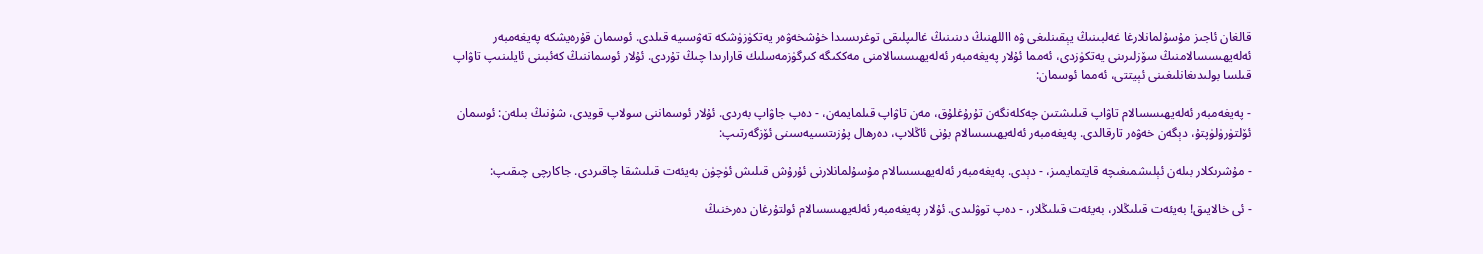قالغان ئاجىز مۇسۇلمانلارغا غەلبىنىڭ يېقىنلىغى ۋە االلهنىڭ دىنىنىڭ غالىپلىقى توغرىسىدا خۇشخەۋەر يەتكۈزۈشكە تەۋسىيە قىلدى. ئوسمان قۇرەيشكە پەيغەمبەر ئەلەيھىسسالامنىڭ سۆزلىرىنى يەتكۈزدى، ئەمما ئۇلار پەيغەمبەر ئەلەيھىسسالامنى مەككىگە كىرگۈزمەسلىك قارارىدا چىڭ تۇردى. ئۇلار ئوسماننىڭ كەئبىنى ئايلىنىپ تاۋاپ قىلسا بولىدىغانلىغىنى ئېيتتى، ئەمما ئوسمان:

- پەيغەمبەر ئەلەيھىسسالام تاۋاپ قىلىشتىن چەكلەنگەن تۇرۇغلۇق، مەن تاۋاپ قىلمايمەن، - دەپ جاۋاپ بەردى. ئۇلار ئوسماننى سولاپ قويدى، شۇنىڭ بىلەن: ئوسمان ئۆلتۈرۈلۈپتۇ، دېگەن خەۋەر تارقالدى. پەيغەمبەر ئەلەيھىسسالام بۇنى ئاڭلاپ، دەرھال پۇزىتسىيەسىنى ئۆزگەرتىپ:

- مۇشرىكلار بىلەن ئېلىشمىغىچە قايتمايمىز، - دېدى. پەيغەمبەر ئەلەيھىسسالام مۇسۇلمانلارنى ئۇرۇش قىلىش ئۈچۈن بەيئەت قىلىشقا چاقىردى. جاكارچى چىقىپ:

- ئى خالايىق! بەيئەت قىلىڭلار، بەيئەت قىلىڭلار، - دەپ توۋلىدى. ئۇلار پەيغەمبەر ئەلەيھىسسالام ئولتۇرغان دەرخنىڭ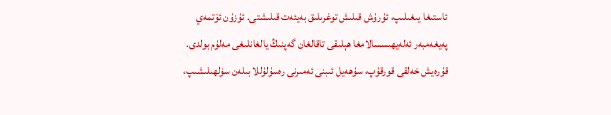ئاستىغا يىغىلىپ، ئۇرۇش قىلىش توغرىلىق بەيئەت قىلىشتى. ئۇزۇن ئۆتمەي پەيغەمبەر ئەلەيھىسسالامغا ھېلىقى تاقالغان گەپنىڭ يالغانلىغى مەلۇم بولدى. قۇرەيش خەلقى قورقۇپ، سۇھەيل ئىبنى ئەمىرنى رەسۇلۇللا بىلەن سۈلھىلىشىپ،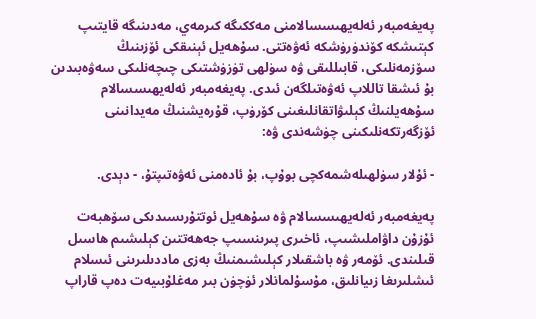پەيغەمبەر ئەلەيھىسسالامنى مەككىگە كىرمەي، مەدىنىگە قايتىپ كېتىشكە كۆندۈرۈشكە ئەۋەتتى. سۇھەيل ئېنىقكى ئۆزىنىڭ سۆزمەنلىكى، قابىللىقى ۋە سۈلھى تۈزۈشتىكى چىچەنلىكى سەۋەبىدىن بۇ ئىشقا تاللاپ ئەۋەتىلگەن ئىدى. پەيغەمبەر ئەلەيھىسسالام سۇھەيلنىڭ كېلىۋاتقانلىغىنى كۆرۈپ، قۇرەيشنىڭ مەيدانىنى ئۆزگەرتكەنلىكىنى چۈشەندى ۋە:

- ئۇلار سۈلھىلەشمەكچى بوۇپ، بۇ ئادەمنى ئەۋەتىپتۇ، - دېدى.

پەيغەمبەر ئەلەيھىسسالام ۋە سۇھەيل ئوتتۇرىسىدىكى سۆھبەت ئۇزۇن داۋاملىشىپ، ئاخىرى پىرىنسىپ جەھەتتىن كېلىشىم ھاسىل قىلىندى. ئۆمەر ۋە باشقىلار كېلىشىمنىڭ بەزى ماددىلىرىنى ئىسلام ئىشلىرىغا زىيانلىق، مۇسۇلمانلار ئۈچۈن بىر مەغلۇبىيەت دەپ قاراپ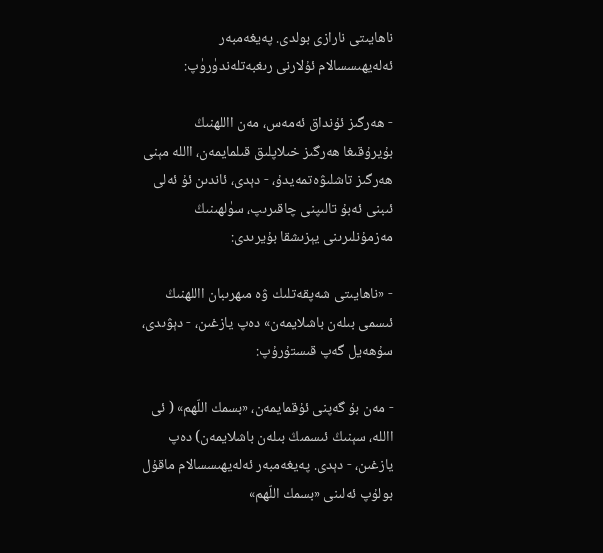ناھايىتى نارازى بولدى. پەيغەمبەر ئەلەيھىسسالام ئۇلارنى رىغبەتلەندۈرۈپ:

- ھەرگىز ئۇنداق ئەمەس، مەن االلهنىڭ بۇيرۇقىغا ھەرگىز خىلاپلىق قىلمايمەن، االله مېنى ھەرگىز تاشلىۋەتمەيدۇ، - دېدى، ئاندىن ئۇ ئەلى ئىبنى ئەبۇ تالىپنى چاقىرىپ، سۈلھىنىڭ مەزمۇنلىرىنى يېزىشقا بۇيرىدى:

- «ناھايىتى شەپقەتلىك ۋە مىھرىبان االلهنىڭ ئىسمى بىلەن باشلايمەن» دەپ يازغىن، - دېۋىدى، سۇھەيل گەپ قىستۇرۇپ:

- مەن بۇ گەپنى ئۇقمايمەن، «بسمك اللّهم» ( ئى االله، سېنىڭ ئىسمىڭ بىلەن باشلايمەن) دەپ يازغىن، - دېدى. پەيغەمبەر ئەلەيھىسسالام ماقۇل بولۇپ ئەلىنى «بسمك اللّهم»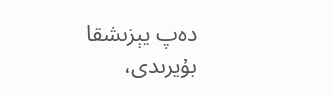دەپ يېزىشقا بۇيرىدى،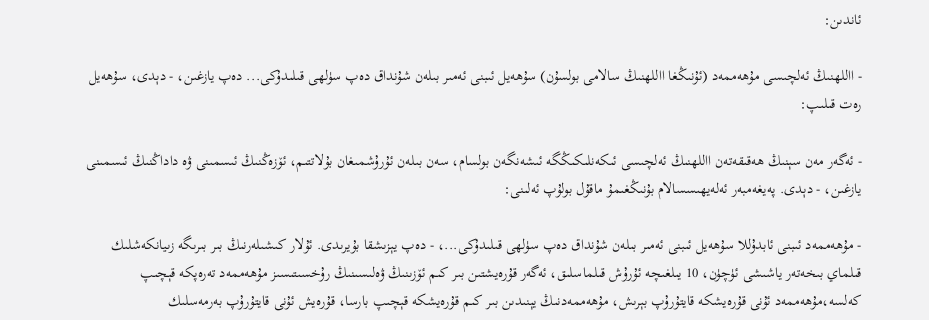ئاندىن:

- االلهنىڭ ئەلچىسى مۇھەممەد (ئۇنىڭغا االلهنىڭ سالامى بولسۇن) سۇھەيل ئىبنى ئەمىر بىلەن شۇنداق دەپ سۈلھى قىلىدۇكى... دەپ يازغىن، - دېدى، سۇھەيل رەت قىلىپ:

- ئەگەر مەن سېنىڭ ھەقىقەتەن االلهنىڭ ئەلچىسى ئىكەنلىكىڭگە ئىشەنگەن بولسام، سەن بىلەن ئۇرۇشمىغان بۇلاتتىم، ئۆزەڭنىڭ ئىسمىنى ۋە داداڭنىڭ ئىسمىنى يازغىن، - دېدى. پەيغەمبەر ئەلەيھىسسالام بۇنىڭغىمۇ ماقۇل بولۇپ ئەلىنى:

- مۇھەممەد ئىبنى ئابدۇللا سۇھەيل ئىبنى ئەمىر بىلەن شۇنداق دەپ سۈلھى قىلىدۇكى...، - دەپ يېزىشقا بۇيرىدى. ئۇلار كىشىلەرنىڭ بىر بىرىگە زىيانكەشلىك قىلماي بىخەتەر ياشىشى ئۈچۈن، 10 يىلغىچە ئۇرۇش قىلماسلىق، ئەگەر قۇرەيشتىن بىر كىم ئۆزىنىڭ ۋەلىسىنىڭ رۇخسىتىسىز مۇھەممەد تەرەپكە قېچىپ كەلسە،مۇھەممەد ئۇنى قۇرەيشكە قايتۇرۇپ بېرىش، مۇھەممەدنىڭ يېنىدىن بىر كىم قۇرەيشكە قېچىپ بارسا، قۇرەيش ئۇنى قايتۇرۇپ بەرمەسلىك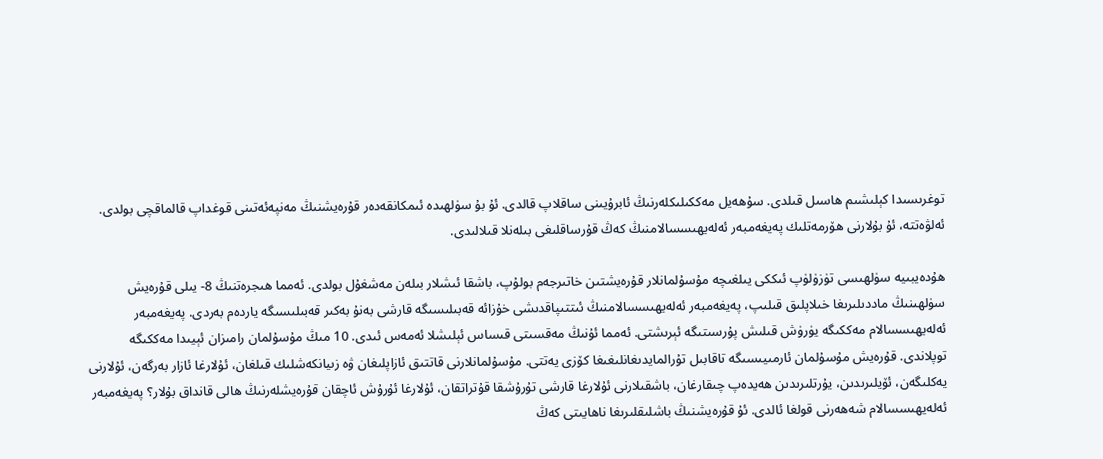توغرىسىدا كېلىشىم ھاسىل قىلدى. سۇھەيل مەككىلىكلەرنىڭ ئابرۇيىنى ساقلاپ قالدى. ئۇ بۇ سۈلھىدە ئىمكانقەدەر قۇرەيشنىڭ مەنپەئەتىنى قوغداپ قالماقچى بولدى. ئەلۋەتتە، ئۇ بۇلارنى ھۆرمەتلىك پەيغەمبەر ئەلەيھىسسالامنىڭ كەڭ قۇرساقلىغى بىلەنلا قىلالىدى.

ھۇدەيبىيە سۈلھىسى تۈزۈلۈپ ئىككى يىلغىچە مۇسۇلمانلار قۇرەيشتىن خاتىرجەم بولۇپ، باشقا ئىشلار بىلەن مەشغۇل بولدى. ئەمما ھىجرەتنىڭ 8- يىلى قۇرەيش سۈلھىنىڭ ماددىلىرىغا خىلاپلىق قىلىپ، پەيغەمبەر ئەلەيھىسسالامنىڭ ئىتتىپاقدىشى خۇزائە قەبىلىسىگە قارشى بەنۇ بەكىر قەبىلىسىگە ياردەم بەردى. پەيغەمبەر ئەلەيھىسسالام مەككىگە يۈرۈش قىلىش پۇرسىتىگە ئېرىشتى. ئەمما ئۇنىڭ مەقسىتى قىساس ئېلىشلا ئەمەس ئىدى. 10 مىڭ مۇسۇلمان رامىزان ئېيىدا مەككىگە توپلاندى. قۇرەيش مۇسۇلمان ئارمىيىسىگە تاقابىل تۇرالمايدىغانلىغىغا كۆزى يەتتى. مۇسۇلمانلارنى قاتتىق ئازاپلىغان ۋە زىيانكەشلىك قىلغان، ئۇلارغا ئازار بەرگەن، ئۇلارنى يەكلىگەن، ئۆيلىرىدىن، يۇرتلىرىدىن ھەيدەپ چىقارغان، باشقىلارنى ئۇلارغا قارشى تۇرۇشقا قۇتراتقان، ئۇلارغا ئۇرۇش ئاچقان قۇرەيشلەرنىڭ ھالى قانداق بۇلار؟ پەيغەمبەر ئەلەيھىسسالام شەھەرنى قولغا ئالدى. ئۇ قۇرەيشنىڭ باشلىقلىرىغا ناھايىتى كەڭ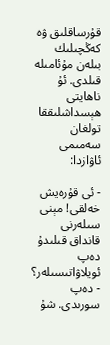قۇرساقلىق ۋە كەڭچىلىك بىلەن مۇئامىلە قىلدى. ئۇ ناھايتى ھېسداشلىققا تولغان سەمىمى ئاۋازدا:

- ئى قۇرەيش خەلقى! مېنى سىلەرنى قانداق قىلىدۇ دەپ ئويلاۋاتىسىلەر؟ - دەپ سورىدى. شۇ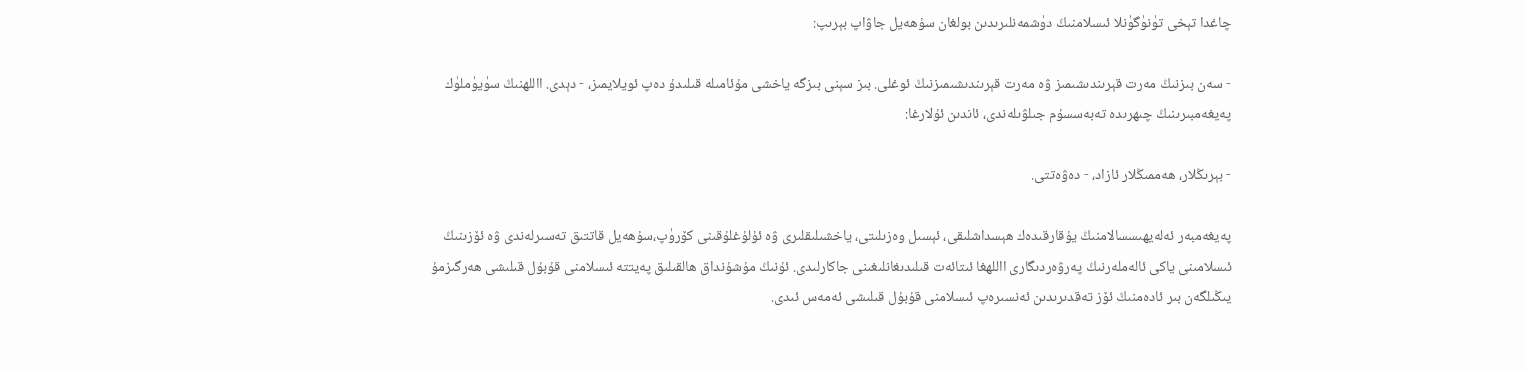چاغدا تېخى تۈنۈگۈنلا ئىسلامنىڭ دۈشمەنلىرىدىن بولغان سۇھەيل جاۋاپ بېرىپ:

- سەن بىزنىڭ مەرت قېرىندىشىمىز ۋە مەرت قېرىندىشىمىزنىڭ ئوغلى. بىز سېنى بىزگە ياخشى مۇئامىلە قىلىدۇ دەپ ئويلايمىز، - دېدى. االلهنىڭ سۈيۈملۈك پەيغەمبىرىنىڭ چىھرىدە تەبەسسۇم جىلۋىلەندى، ئاندىن ئۇلارغا:

- بېرىڭلار، ھەممىڭلار ئازاد، - دەۋەتتى.

پەيغەمبەر ئەلەيھىسسالامنىڭ يۇقارقىدەك ھېسداشلىقى، ئېسىل وەزىلىتى، ياخشىلىقلىرى ۋە ئۇلۇغلۇقىنى كۆرۈپ،سۇھەيل قاتتىق تەسىرلەندى ۋە ئۆزىنىڭ ئىسلامىنى ياكى ئالەملەرنىڭ پەرۋەردىگارى االلهغا ئىتائەت قىلىدىغانلىغىنى جاكارلىدى. ئۇنىڭ مۇشۇنداق ھالقىلىق پەيتتە ئىسلامنى قۇبۇل قىلىشى ھەرگىزمۇ يىڭىلگەن بىر ئادەمنىڭ ئۆز تەقدىرىدىن ئەنسىرەپ ئىسلامنى قۇبۇل قىلىشى ئەمەس ئىدى.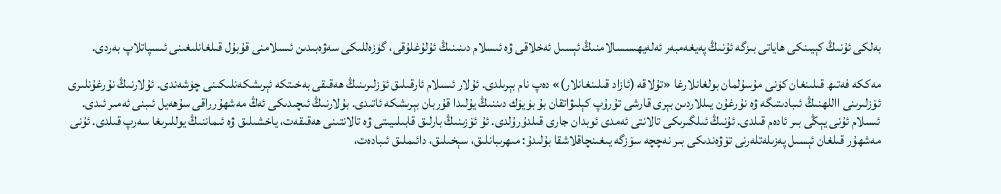بەلكى ئۇنىڭ كېيىنكى ھاياتى بىزگە ئۇنىڭ پەيغەمبەر ئەلەيھىسسالامنىڭ ئېسىل ئەخلاقى ۋە ئىسلام دىنىنىڭ ئۇلۇغلۇقى، گۈزەللىكى سەۋەبىدىن ئىسلامنى قۇبۇل قىلغانلىغىنى ئىسپاتلاپ بەردى.

مەككە فەتىھ قىلىنغان كۈنى مۇسۇلمان بولغانلارغا «تۇلاقە (ئازاد قىلىنغانلار)» دەپ نام بېرىلدى. ئۇلار ئىسلام ئارقىلىق ئۆزلىرىنىڭ ھەقىقى بەخىتكە ئېرىشكەنلىكىنى چۈشەندى. ئۇلارنىڭ نۇرغۇنلىرى ئۆزلىرىنى االلهنىڭ ئىبادىتىگە ۋە نۇرغۇن يىللاردىن بېرى قارشى تۇرۇپ كېلىۋاتقان بۇ بۈيۈك دىننىڭ يۇلىدا قۇربان بېرىشكە ئاتىدى. بۇلارنىڭ ئىچىدىكى ئەڭ مەشھۇرراقى سۇھەيل ئىبنى ئەمىر ئىدى. ئىسلام ئۇنى يېڭى بىر ئادەم قىلدى. ئۇنىڭ ئىلگىرىكى تالانتى ئەمدى ئوبدان جارى قىلدۇرۇلدى. ئۇ ئۆزىنىڭ بارلىق قابىلىيىتى ۋە تالانتىنى ھەقىقەت، ياخشىلىق ۋە ئىماننىڭ يوللىرىغا سەرپ قىلدى. ئۇنى مەشھۇر قىلغان ئېسىل پەزىلەتلەرنى تۆۋەندىكى بىر نەچچە سۆزگە يىغىنچاقلاشقا بۇلىدۇ: مىھرىبانلىق، سېخىلىق، دائىملىق ئىبادەت،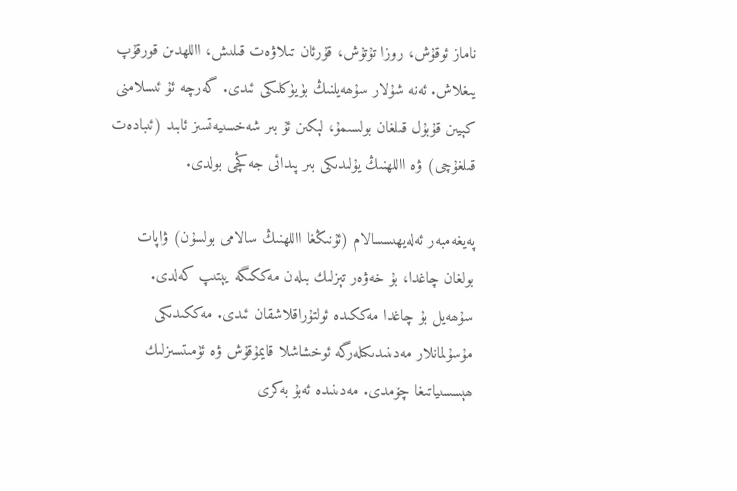ناماز ئوقۇش، روزا تۇتۇش، قۇرئان تىلاۋەت قىلىش، االلهدىن قورقۇپ يىغلاش. ئەنە شۇلار سۇھەيلنىڭ بۈيۈكلىكى ئىدى. گەرچە ئۇ ئىسلامنى كېيىن قۇبۇل قىلغان بولسىمۇ، لېكىن ئۇ بىر شەخسىيەتسىز ئابىد (ئىبادەت قىلغۇچى) ۋە االلهنىڭ يۇلىدىكى بىر پىدائى جەڭچى بولدى.

پەيغەمبەر ئەلەيھىسسالام (ئۇنىڭغا االلهنىڭ سالامى بولسۇن) ۋاپات بولغان چاغدا، بۇ خەۋەر تېزلىك بىلەن مەككىگە يېتىپ كەلدى. سۇھەيل بۇ چاغدا مەككىدە ئولتۇراقلاشقان ئىدى. مەككىدىكى مۇسۇلمانلار مەدىنىدىكىلەرگە ئوخشاشلا قايمۇقۇش ۋە ئۈمىتسىزلىك ھېسسىياتىغا چۆمدى. مەدىنىدە ئەبۇ بەكرى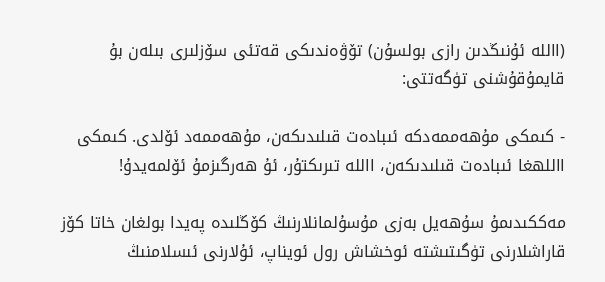(االله ئۇنىڭدىن رازى بولسۇن) تۆۋەندىكى قەتئى سۆزلىرى بىلەن بۇ قايمۇقۇشنى تۈگەتتى:

- كىمكى مۇھەممەدكە ئىبادەت قىلىدىكەن، مۇھەممەد ئۆلدى. كىمكى االلهغا ئىبادەت قىلىدىكەن، االله تىرىكتۇر، ئۇ ھەرگىزمۇ ئۆلمەيدۇ!

مەككىدىمۇ سۇھەيل بەزى مۇسۇلمانلارنىڭ كۆڭلىدە پەيدا بولغان خاتا كۆز قاراشلارنى تۈگىتىشتە ئوخشاش رول ئويناپ، ئۇلارنى ئىسلامنىڭ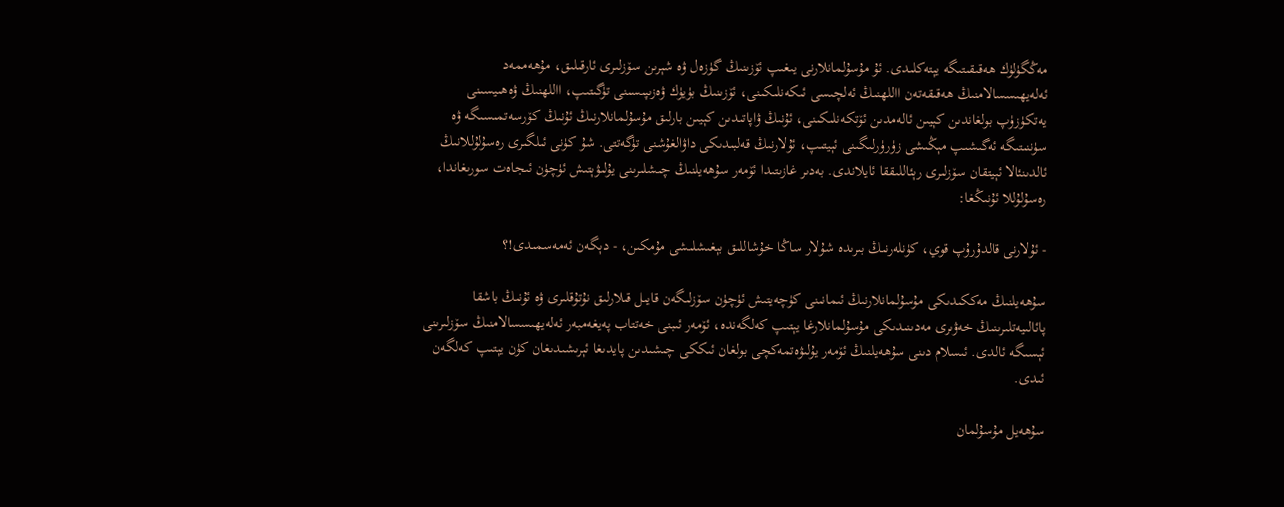مەڭگۈلۈك ھەقىقىتىگە يېتەكلىدى. ئۇ مۇسۇلمانلارنى يىغىپ ئۆزىنىڭ گۈزەل ۋە شېرىن سۆزلىرى ئارقىلىق، مۇھەممەد ئەلەيھىسسالامنىڭ ھەقىقەتەن االلهنىڭ ئەلچىسى ئىكەنلىكىنى، ئۆزىنىڭ بۈيۈك ۋەزىپىسىنى تۈگىتىپ، االلهنىڭ ۋەھىيسىنى يەتكۈزۈپ بولغاندىن كېيىن ئالەمدىن ئۆتكەنلىكىنى، ئۇنىڭ ۋاپاتىدىن كېيىن بارلىق مۇسۇلمانلارنىڭ ئۇنىڭ كۆرسەتمىسىگە ۋە سۈننىتىگە ئەگىشىپ مېڭىشى زۈرۈرلىگىنى ئېيتىپ، ئۇلارنىڭ قەلبىدىكى داۋالغۇشنى تۈگەتتى. شۇ كۈنى ئىلگىرى رەسۇلۇللانىڭ ئالدىنئالا ئېيتقان سۆزلىرى رېئاللىققا ئايلاندى. بەدىر غازىتىدا ئۆمەر سۇھەيلنىڭ چىشلىرىنى يۇلىۋېتىش ئۈچۈن ئىجاەت سورىغاندا، رەسۇلۇللا ئۇنىڭغا:

- ئۇلارنى قالدۇرۇپ قوي، كۈنلەرنىڭ بىرىدە شۇلار ساڭا خۇشاللىق بېغىشلىشى مۇمكىن، - دېگەن ئەمەسمىدى!؟

سۇھەيلنىڭ مەككىدىكى مۇسۇلمانلارنىڭ ئىمانىنى كۈچەيتىش ئۈچۈن سۆزلىگەن قايىل قىلارلىق نۇتۇقلىرى ۋە ئۇنىڭ باشقا پائالىيەتلىرىنىڭ خەۋىرى مەدىنىدىكى مۇسۇلمانلارغا يېتىپ كەلگەندە، ئۆمەر ئىبنى خەتتاب پەيغەمبەر ئەلەيھىسسالامنىڭ سۆزلىرىنى ئېسىگە ئالدى. ئىسلام دىنى سۇھەيلنىڭ ئۆمەر يۇلىۋەتمەكچى بولغان ئىككى چىشىدىن پايدىغا ئېرىشىدىغان كۈن يېتىپ كەلگەن ئىدى.

سۇھەيل مۇسۇلمان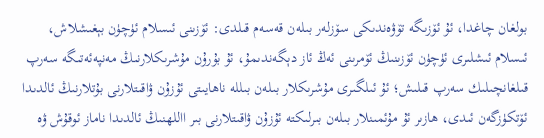بولغان چاغدا، ئۇ ئۆزىگە تۆۋەندىكى سۆزلەر بىلەن قەسەم قىلدى: ئۆزىنى ئىسلام ئۈچۈن بېغىشلاش، ئىسلام ئىشلىرى ئۈچۈن ئۆزىنىڭ ئۆمرىنى ئەڭ ئاز دېگەندىمۇ، ئۇ بۇرۇن مۇشرىكلارنىڭ مەنپەئەتىگە سەرپ قىلغانچىلىك سەرپ قىلىش؛ ئۇ ئىلگىرى مۇشرىكلار بىلەن بىللە ناھايىتى ئۇزۇن ۋاقىتلارنى بۇتلارنىڭ ئالدىدا ئۆتكۈزگەن ئىدى، ھازىر ئۇ مۇئمىنلار بىلەن بىرلىكتە ئۇزۇن ۋاقىتلارنى بىر االلهنىڭ ئالدىدا ناماز ئوقۇش ۋە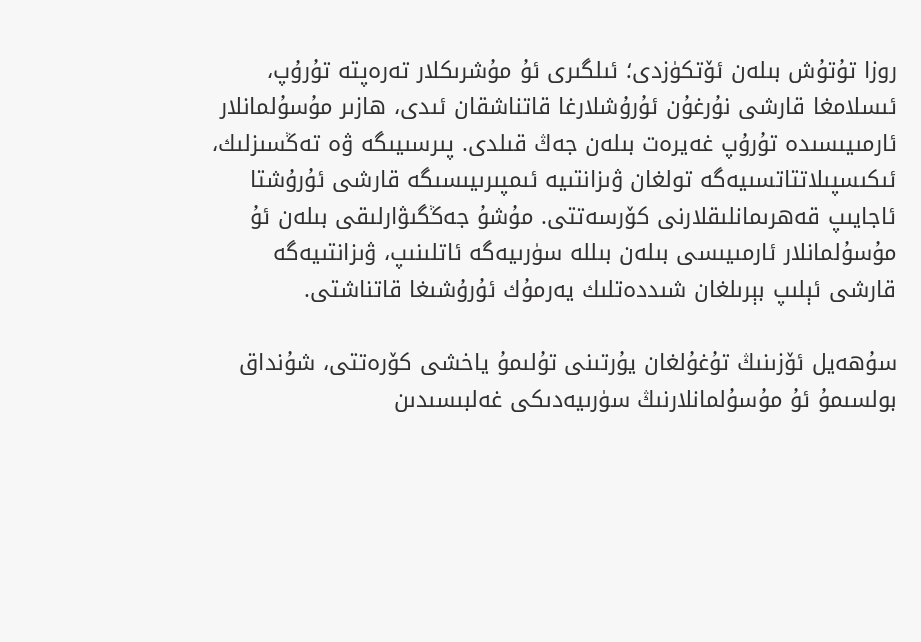روزا تۇتۇش بىلەن ئۆتكۈزدى؛ ئىلگىرى ئۇ مۇشرىكلار تەرەپتە تۇرۇپ، ئىسلامغا قارشى نۇرغۇن ئۇرۇشلارغا قاتناشقان ئىدى، ھازىر مۇسۇلمانلار ئارمىيىسىدە تۇرۇپ غەيرەت بىلەن جەڭ قىلدى. پىرسىيىگە ۋە تەڭسىزلىك، ئىكىسپىلاتتاتسىيەگە تولغان ۋىزانتىيە ئىمپىرىيىسىگە قارشى ئۇرۇشتا ئاجايىپ قەھرىمانلىقلارنى كۆرسەتتى. مۇشۇ جەڭگىۋارلىقى بىلەن ئۇ مۇسۇلمانلار ئارمىيىسى بىلەن بىللە سۈرىيەگە ئاتلىنىپ، ۋىزانتىيەگە قارشى ئېلىپ بېرىلغان شىددەتلىك يەرمۇك ئۇرۇشىغا قاتناشتى.

سۇھەيل ئۆزىنىڭ تۇغۇلغان يۇرتىنى تۇلىمۇ ياخشى كۆرەتتى، شۇنداق بولسىمۇ ئۇ مۇسۇلمانلارنىڭ سۈرىيەدىكى غەلبىسىدىن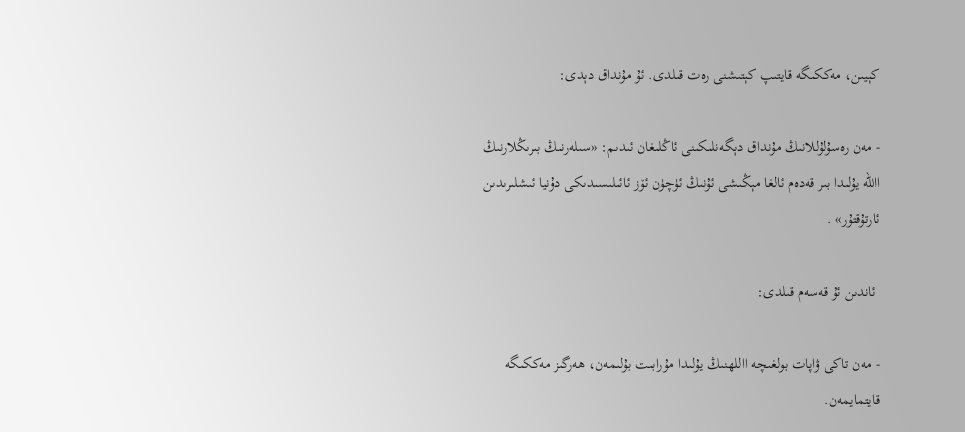كېيىن، مەككىگە قايتىپ كېتىشنى رەت قىلدى. ئۇ مۇنداق دېدى:

- مەن رەسۇلۇللانىڭ مۇنداق دېگەنلىكىنى ئاڭلىغان ئىدىم: «سىلەرنىڭ بىرىڭلارنىڭ االله يۇلىدا بىر قەدەم ئالغا مېڭىشى ئۇنىڭ ئۈچۈن ئۆز ئائىلىسىدىكى دۇنيا ئىشلىرىدىن ئارتۇقتۇر» .

 ئاندىن ئۇ قەسەم قىلدى:

- مەن تاكى ۋاپات بولغىچە االلهنىڭ يۇلىدا مۇرابىت بۇلىمەن، ھەرگىز مەككىگە قايتمايمەن.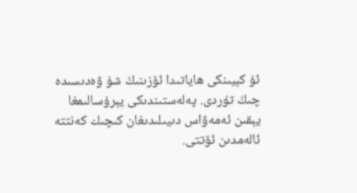ئۇ كېيىنكى ھاياتىدا ئۆزىنىڭ شۇ ۋەدىسىدە چىڭ تۇردى. پەلەستىندىكى يېرۇسالىمغا يېقىن ئەمەۋاس دىيىلىدىغان كىچىك كەنتتە ئالەمدىن ئۆتتى.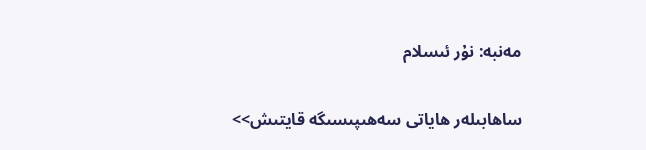مەنبە: نۇر ئىسلام

ساھابىلەر ھاياتى سەھىپىسىگە قايتىش>>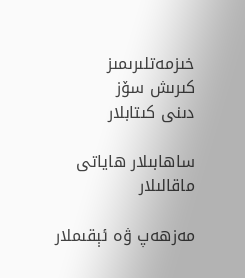خىزمەتلىرىمىز
كىرىش سۆز
دىنى كىتابلار

ساھابىلار ھاياتى
ماقالىلار

مەزھەپ ۋە ئېقىملار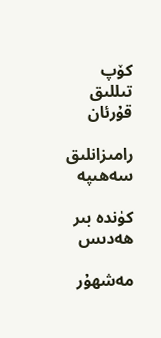كۆپ تىللىق قۇرئان

رامىزانلىق سەھىپە

كۈندە بىر ھەدىس

مەشھۇر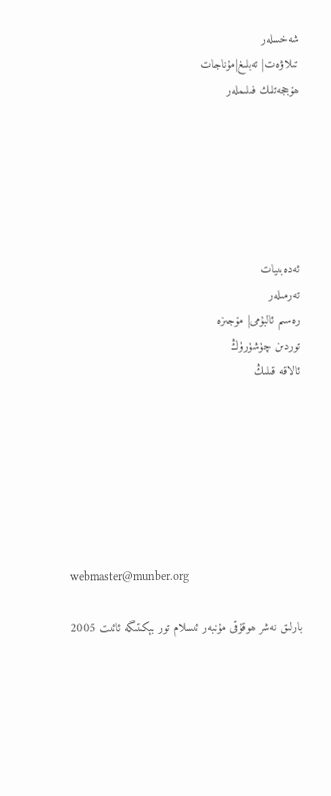شەخسلەر
تىلاۋەت| تەبلىغ|مۇناجات
ھۆججەتلىك فىلىملەر






ئەدەبىيات
تەرمىلەر
رەسىم ئالبۇمى| مۆجىزە
توردىن چۈشۈرۈڭ
ئالاقە قىلىڭ







webmaster@munber.org

بارلىق نەشر ھوقۇقى مۇنبەر ئىسلام تور بېكىتىگە ئائىت 2005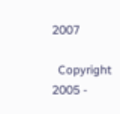2007

  Copyright 2005 -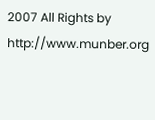2007 All Rights by http://www.munber.org